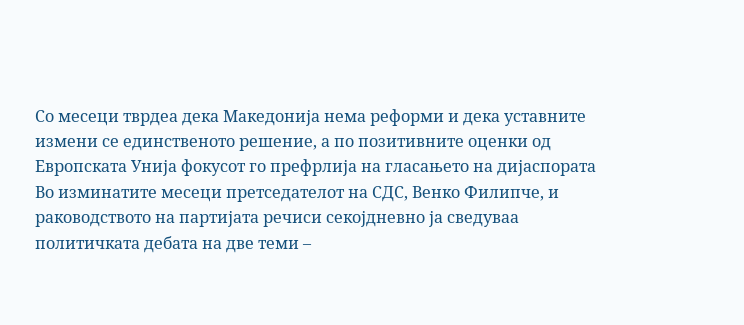Со месеци тврдеа дека Македонија нема реформи и дека уставните измени се единственото решение, а по позитивните оценки од Европската Унија фокусот го префрлија на гласањето на дијаспората
Во изминатите месеци претседателот на СДС, Венко Филипче, и раководството на партијата речиси секојдневно ја сведуваа политичката дебата на две теми –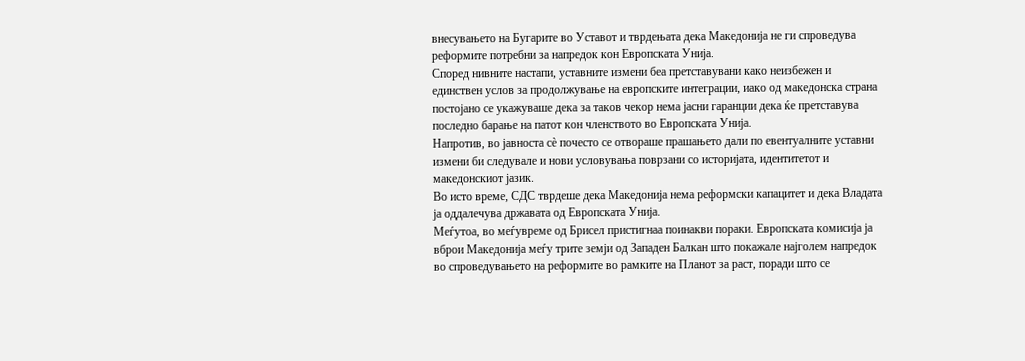внесувањето на Бугарите во Уставот и тврдењата дека Македонија не ги спроведува реформите потребни за напредок кон Европската Унија.
Според нивните настапи, уставните измени беа претставувани како неизбежен и единствен услов за продолжување на европските интеграции, иако од македонска страна постојано се укажуваше дека за таков чекор нема јасни гаранции дека ќе претставува последно барање на патот кон членството во Европската Унија.
Напротив, во јавноста сè почесто се отвораше прашањето дали по евентуалните уставни измени би следувале и нови условувања поврзани со историјата, идентитетот и македонскиот јазик.
Во исто време, СДС тврдеше дека Македонија нема реформски капацитет и дека Владата ја оддалечува државата од Европската Унија.
Меѓутоа, во меѓувреме од Брисел пристигнаа поинакви пораки. Европската комисија ја вброи Македонија меѓу трите земји од Западен Балкан што покажале најголем напредок во спроведувањето на реформите во рамките на Планот за раст, поради што се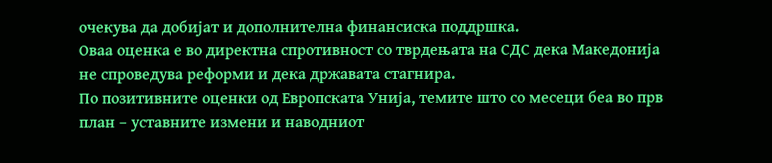очекува да добијат и дополнителна финансиска поддршка.
Оваа оценка е во директна спротивност со тврдењата на СДС дека Македонија не спроведува реформи и дека државата стагнира.
По позитивните оценки од Европската Унија, темите што со месеци беа во прв план – уставните измени и наводниот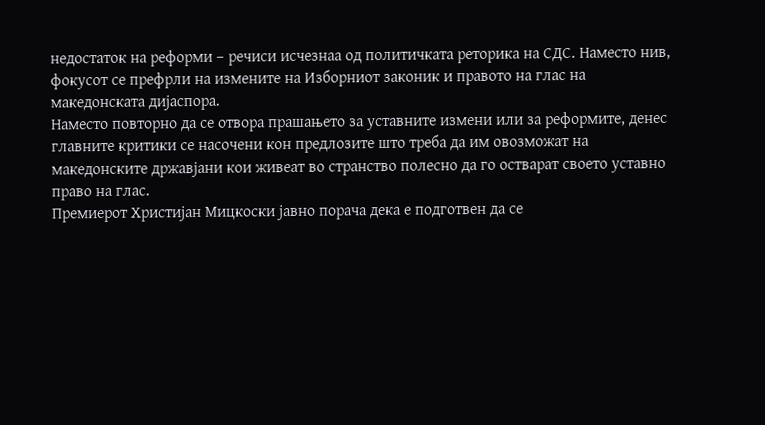недостаток на реформи – речиси исчезнаа од политичката реторика на СДС. Наместо нив, фокусот се префрли на измените на Изборниот законик и правото на глас на македонската дијаспора.
Наместо повторно да се отвора прашањето за уставните измени или за реформите, денес главните критики се насочени кон предлозите што треба да им овозможат на македонските државјани кои живеат во странство полесно да го остварат своето уставно право на глас.
Премиерот Христијан Мицкоски јавно порача дека е подготвен да се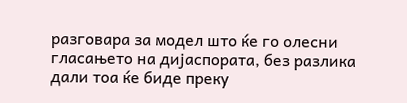разговара за модел што ќе го олесни гласањето на дијаспората, без разлика дали тоа ќе биде преку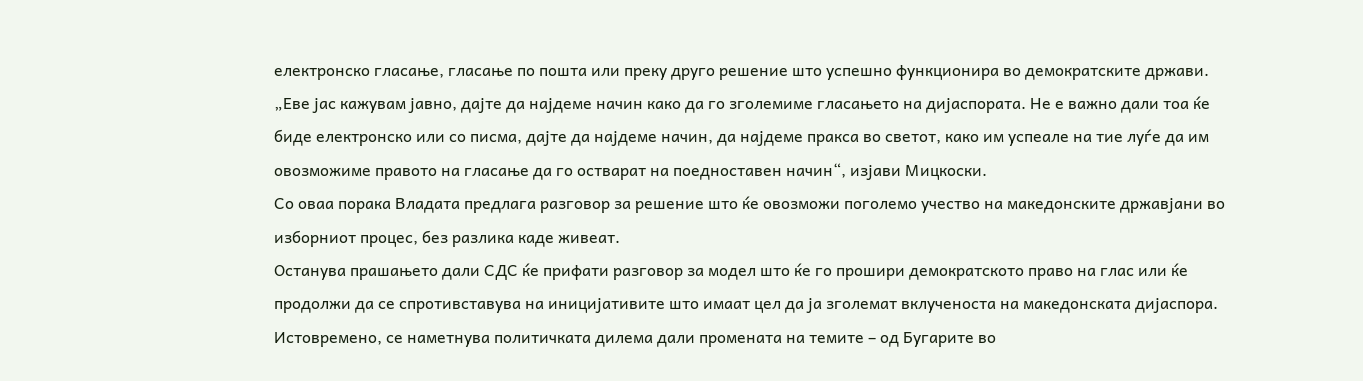електронско гласање, гласање по пошта или преку друго решение што успешно функционира во демократските држави.
„Еве јас кажувам јавно, дајте да најдеме начин како да го зголемиме гласањето на дијаспората. Не е важно дали тоа ќе биде електронско или со писма, дајте да најдеме начин, да најдеме пракса во светот, како им успеале на тие луѓе да им овозможиме правото на гласање да го остварат на поедноставен начин“, изјави Мицкоски.
Со оваа порака Владата предлага разговор за решение што ќе овозможи поголемо учество на македонските државјани во изборниот процес, без разлика каде живеат.
Останува прашањето дали СДС ќе прифати разговор за модел што ќе го прошири демократското право на глас или ќе продолжи да се спротивставува на иницијативите што имаат цел да ја зголемат вклученоста на македонската дијаспора.
Истовремено, се наметнува политичката дилема дали промената на темите – од Бугарите во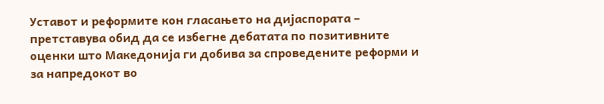Уставот и реформите кон гласањето на дијаспората – претставува обид да се избегне дебатата по позитивните оценки што Македонија ги добива за спроведените реформи и за напредокот во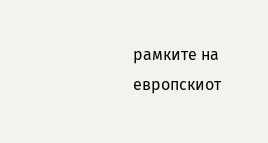рамките на европскиот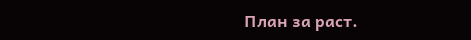План за раст.